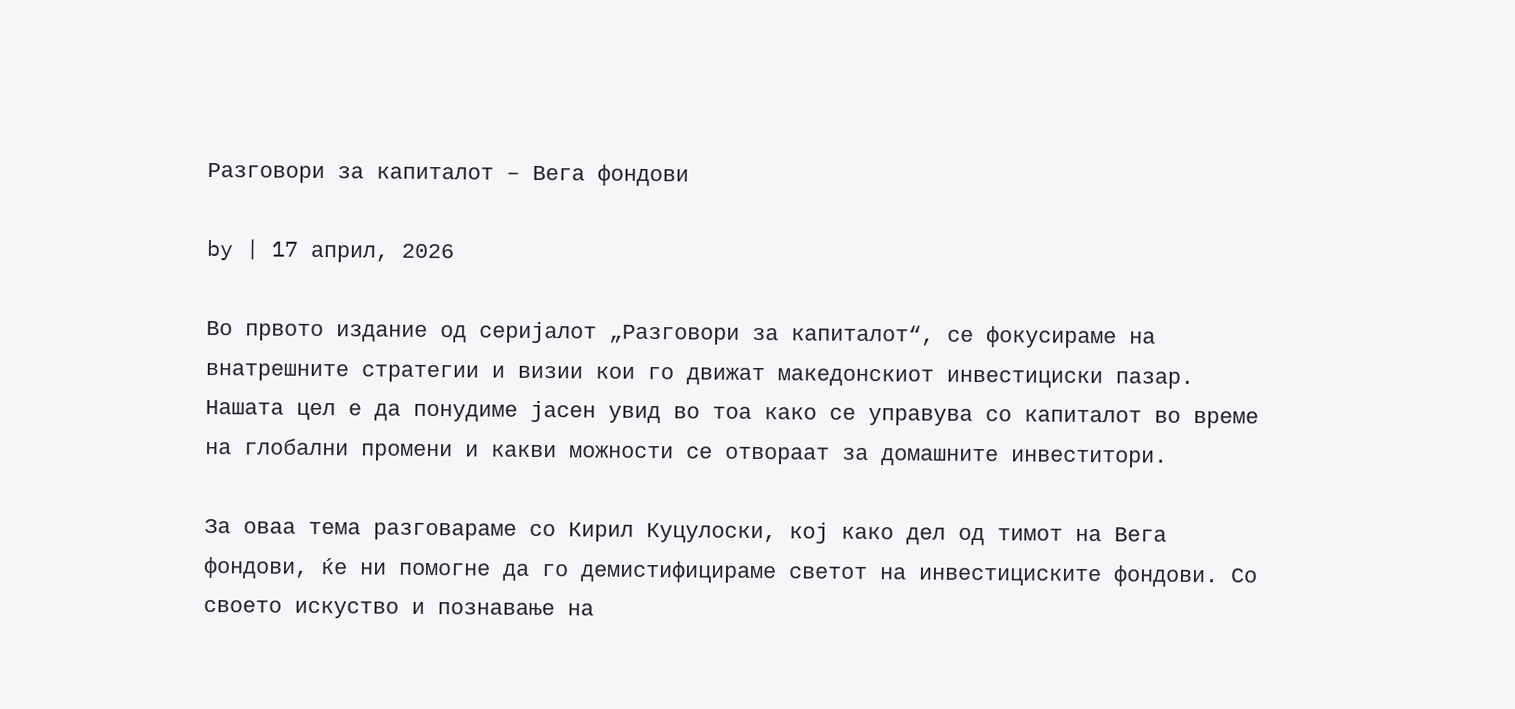Разговори за капиталот – Вега фондови

by | 17 април, 2026

Во првото издание од серијалот „Разговори за капиталот“, се фокусираме на внатрешните стратегии и визии кои го движат македонскиот инвестициски пазар. Нашата цел е да понудиме јасен увид во тоа како се управува со капиталот во време на глобални промени и какви можности се отвораат за домашните инвеститори.

За оваа тема разговараме со Кирил Куцулоски, кој како дел од тимот на Вега фондови, ќе ни помогне да го демистифицираме светот на инвестициските фондови. Со своето искуство и познавање на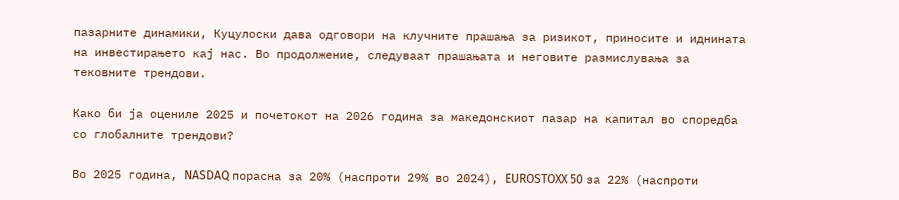пазарните динамики, Куцулоски дава одговори на клучните прашања за ризикот, приносите и иднината на инвестирањето кај нас. Во продолжение, следуваат прашањата и неговите размислувања за тековните трендови.

Како би ја оцениле 2025 и почетокот на 2026 година за македонскиот пазар на капитал во споредба со глобалните трендови?

Во 2025 година, NASDAQ порасна за 20% (наспроти 29% во 2024), EUROSTOXX 50 за 22% (наспроти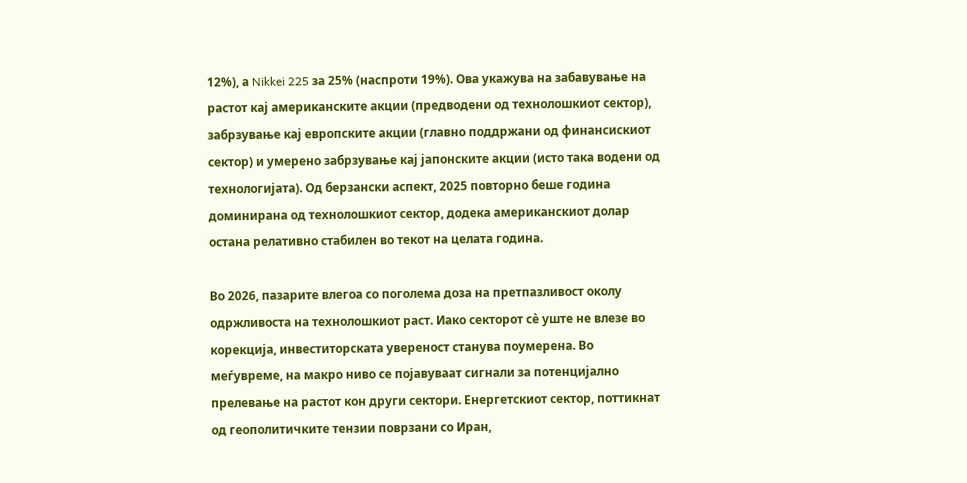12%), а Nikkei 225 за 25% (наспроти 19%). Ова укажува на забавување на растот кај американските акции (предводени од технолошкиот сектор), забрзување кај европските акции (главно поддржани од финансискиот сектор) и умерено забрзување кај јапонските акции (исто така водени од технологијата). Од берзански аспект, 2025 повторно беше година доминирана од технолошкиот сектор, додека американскиот долар остана релативно стабилен во текот на целата година.

Во 2026, пазарите влегоа со поголема доза на претпазливост околу одржливоста на технолошкиот раст. Иако секторот сè уште не влезе во корекција, инвеститорската увереност станува поумерена. Во меѓувреме, на макро ниво се појавуваат сигнали за потенцијално прелевање на растот кон други сектори. Енергетскиот сектор, поттикнат од геополитичките тензии поврзани со Иран,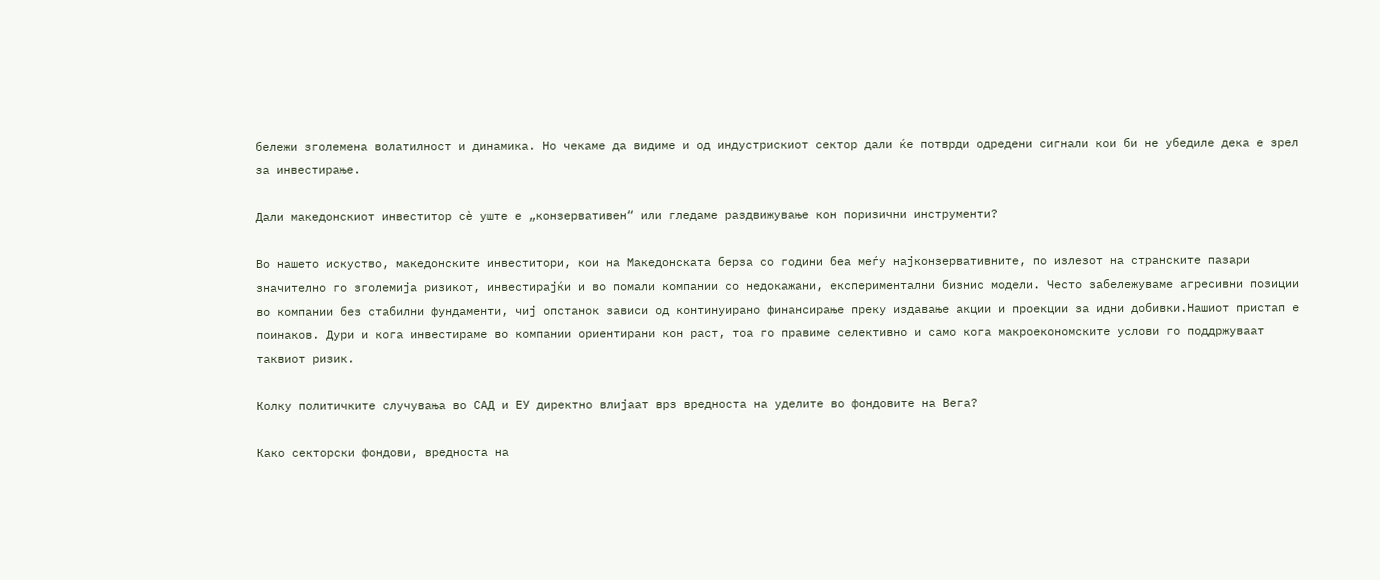бележи зголемена волатилност и динамика. Но чекаме да видиме и од индустрискиот сектор дали ќе потврди одредени сигнали кои би не убедиле дека е зрел за инвестирање.

Дали македонскиот инвеститор сè уште е „конзервативен“ или гледаме раздвижување кон поризични инструменти?

Во нашето искуство, македонските инвеститори, кои на Македонската берза со години беа меѓу најконзервативните, по излезот на странските пазари значително го зголемија ризикот, инвестирајќи и во помали компании со недокажани, експериментални бизнис модели. Често забележуваме агресивни позиции во компании без стабилни фундаменти, чиј опстанок зависи од континуирано финансирање преку издавање акции и проекции за идни добивки.Нашиот пристап е поинаков. Дури и кога инвестираме во компании ориентирани кон раст, тоа го правиме селективно и само кога макроекономските услови го поддржуваат таквиот ризик.

Колку политичките случувања во САД и ЕУ директно влијаат врз вредноста на уделите во фондовите на Вега?

Како секторски фондови, вредноста на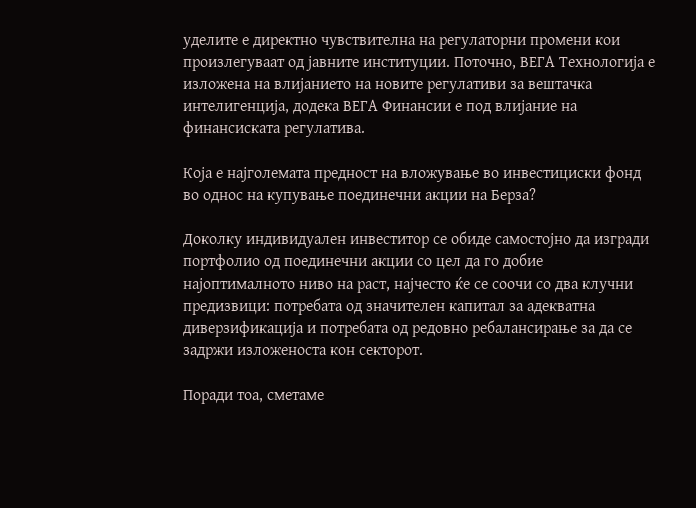уделите е директно чувствителна на регулаторни промени кои произлегуваат од јавните институции. Поточно, ВЕГА Технологија е изложена на влијанието на новите регулативи за вештачка интелигенција, додека ВЕГА Финансии е под влијание на финансиската регулатива.

Која е најголемата предност на вложување во инвестициски фонд во однос на купување поединечни акции на Берза?

Доколку индивидуален инвеститор се обиде самостојно да изгради портфолио од поединечни акции со цел да го добие најоптималното ниво на раст, најчесто ќе се соочи со два клучни предизвици: потребата од значителен капитал за адекватна диверзификација и потребата од редовно ребалансирање за да се задржи изложеноста кон секторот.

Поради тоа, сметаме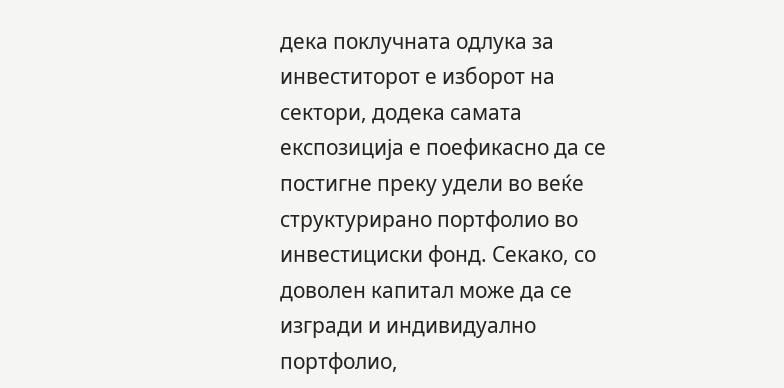дека поклучната одлука за инвеститорот е изборот на сектори, додека самата експозиција е поефикасно да се постигне преку удели во веќе структурирано портфолио во инвестициски фонд. Секако, со доволен капитал може да се изгради и индивидуално портфолио,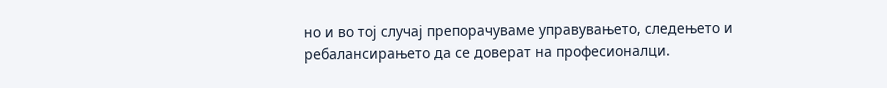но и во тој случај препорачуваме управувањето, следењето и ребалансирањето да се доверат на професионалци.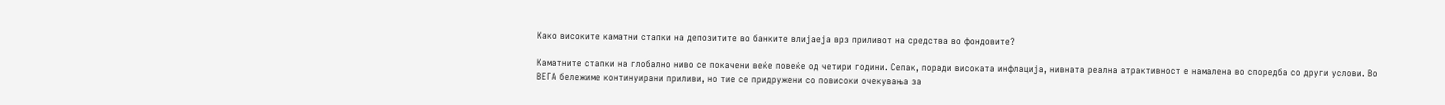Како високите каматни стапки на депозитите во банките влијаеја врз приливот на средства во фондовите?

Каматните стапки на глобално ниво се покачени веќе повеќе од четири години. Сепак, поради високата инфлација, нивната реална атрактивност е намалена во споредба со други услови. Во ВЕГА бележиме континуирани приливи, но тие се придружени со повисоки очекувања за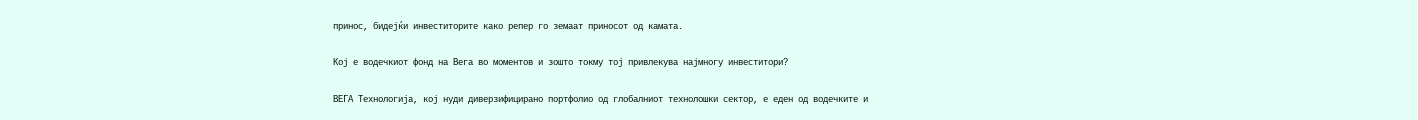принос, бидејќи инвеститорите како репер го земаат приносот од камата.

Кој е водечкиот фонд на Вега во моментов и зошто токму тој привлекува најмногу инвеститори?

ВЕГА Технологија, кој нуди диверзифицирано портфолио од глобалниот технолошки сектор, е еден од водечките и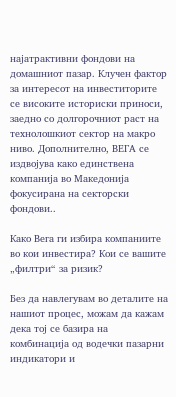најатрактивни фондови на домашниот пазар. Клучен фактор за интересот на инвеститорите се високите историски приноси, заедно со долгорочниот раст на технолошкиот сектор на макро ниво. Дополнително, ВЕГА се издвојува како единствена компанија во Македонија фокусирана на секторски фондови..

Како Вега ги избира компаниите во кои инвестира? Кои се вашите „филтри“ за ризик?

Без да навлегувам во деталите на нашиот процес, можам да кажам дека тој се базира на комбинација од водечки пазарни индикатори и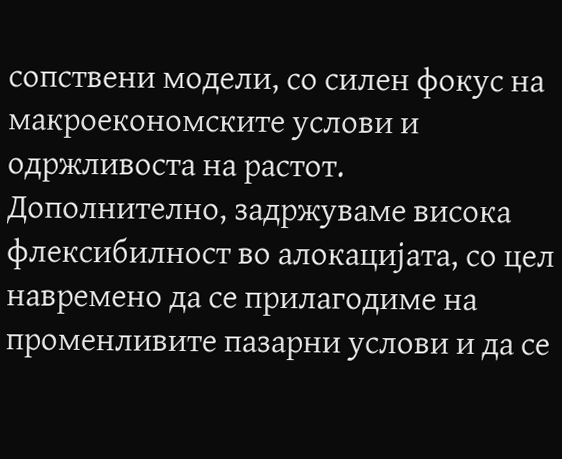сопствени модели, со силен фокус на макроекономските услови и одржливоста на растот. Дополнително, задржуваме висока флексибилност во алокацијата, со цел навремено да се прилагодиме на променливите пазарни услови и да се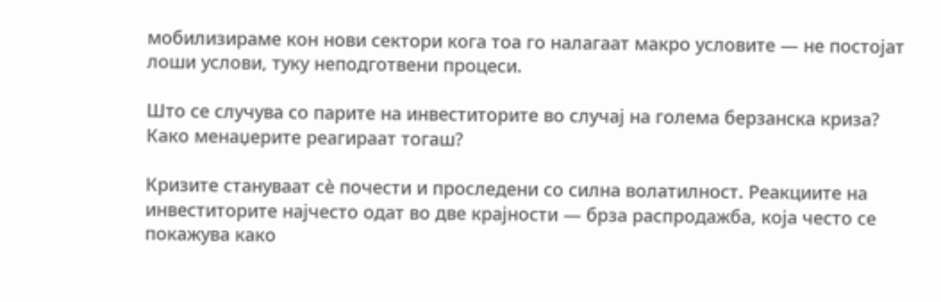мобилизираме кон нови сектори кога тоа го налагаат макро условите — не постојат лоши услови, туку неподготвени процеси.

Што се случува со парите на инвеститорите во случај на голема берзанска криза? Како менаџерите реагираат тогаш?

Кризите стануваат сè почести и проследени со силна волатилност. Реакциите на инвеститорите најчесто одат во две крајности — брза распродажба, која често се покажува како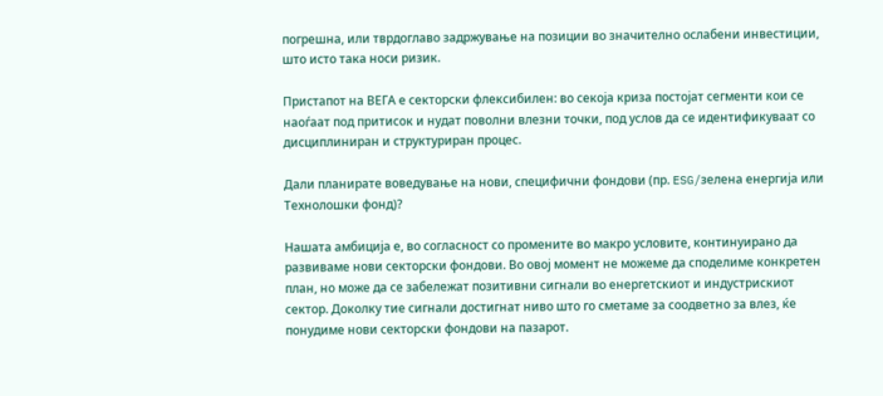погрешна, или тврдоглаво задржување на позиции во значително ослабени инвестиции, што исто така носи ризик.

Пристапот на ВЕГА е секторски флексибилен: во секоја криза постојат сегменти кои се наоѓаат под притисок и нудат поволни влезни точки, под услов да се идентификуваат со дисциплиниран и структуриран процес.

Дали планирате воведување на нови, специфични фондови (пр. ESG/зелена енергија или Технолошки фонд)?

Нашата амбиција е, во согласност со промените во макро условите, континуирано да развиваме нови секторски фондови. Во овој момент не можеме да споделиме конкретен план, но може да се забележат позитивни сигнали во енергетскиот и индустрискиот сектор. Доколку тие сигнали достигнат ниво што го сметаме за соодветно за влез, ќе понудиме нови секторски фондови на пазарот.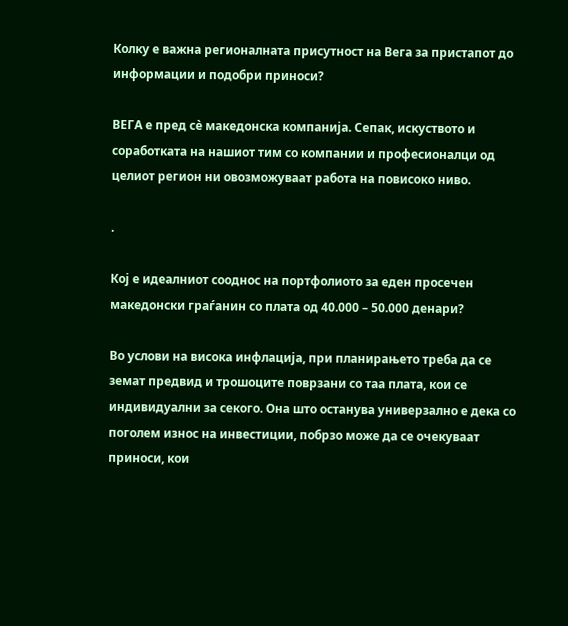Колку е важна регионалната присутност на Вега за пристапот до информации и подобри приноси?

ВЕГА е пред сè македонска компанија. Сепак, искуството и соработката на нашиот тим со компании и професионалци од целиот регион ни овозможуваат работа на повисоко ниво.

.

Кој е идеалниот сооднос на портфолиото за еден просечен македонски граѓанин со плата од 40.000 – 50.000 денари?

Во услови на висока инфлација, при планирањето треба да се земат предвид и трошоците поврзани со таа плата, кои се индивидуални за секого. Она што останува универзално е дека со поголем износ на инвестиции, побрзо може да се очекуваат приноси, кои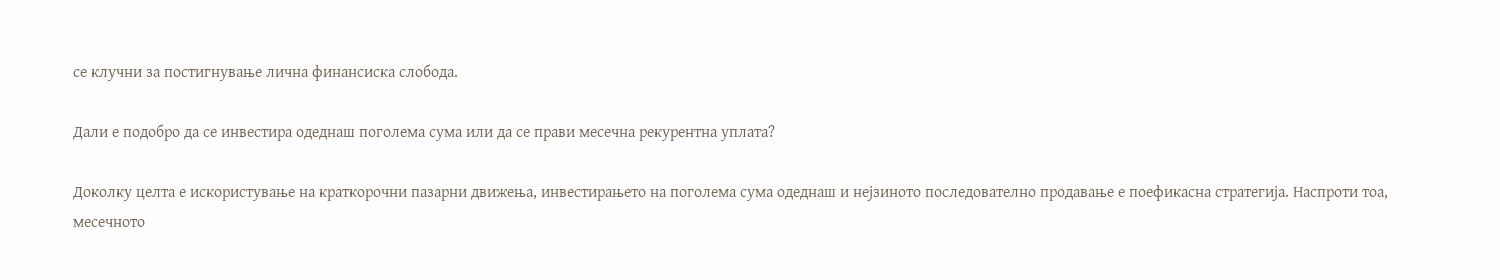се клучни за постигнување лична финансиска слобода.

Дали е подобро да се инвестира одеднаш поголема сума или да се прави месечна рекурентна уплата?

Доколку целта е искористување на краткорочни пазарни движења, инвестирањето на поголема сума одеднаш и нејзиното последователно продавање е поефикасна стратегија. Наспроти тоа, месечното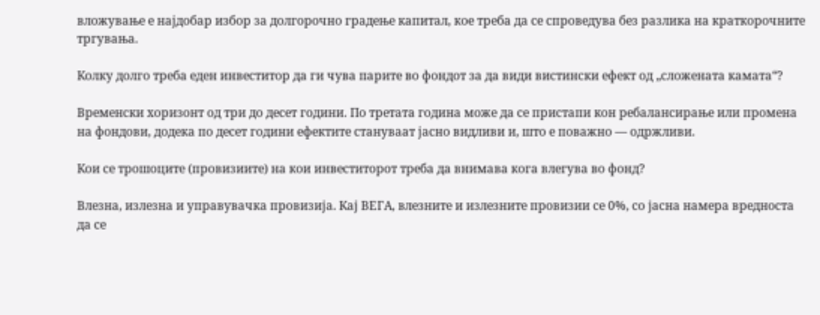вложување е најдобар избор за долгорочно градење капитал, кое треба да се спроведува без разлика на краткорочните тргувања.

Колку долго треба еден инвеститор да ги чува парите во фондот за да види вистински ефект од „сложената камата“?

Временски хоризонт од три до десет години. По третата година може да се пристапи кон ребалансирање или промена на фондови, додека по десет години ефектите стануваат јасно видливи и, што е поважно — одржливи.

Кои се трошоците (провизиите) на кои инвеститорот треба да внимава кога влегува во фонд?

Влезна, излезна и управувачка провизија. Кај ВЕГА, влезните и излезните провизии се 0%, со јасна намера вредноста да се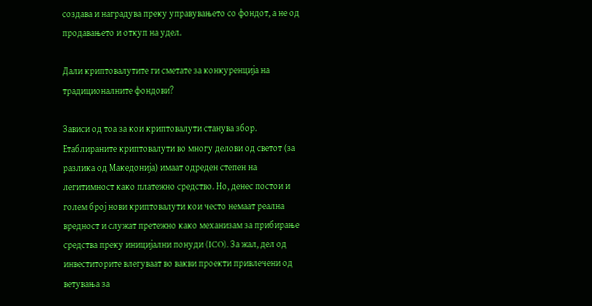создава и наградува преку управувањето со фондот, а не од продавањето и откуп на удел.

Дали криптовалутите ги сметате за конкуренција на традиционалните фондови?

Зависи од тоа за кои криптовалути станува збор. Етаблираните криптовалути во многу делови од светот (за разлика од Македонија) имаат одреден степен на легитимност како платежно средство. Но, денес постои и голем број нови криптовалути кои често немаат реална вредност и служат претежно како механизам за прибирање средства преку иницијални понуди (ICO). За жал, дел од инвеститорите влегуваат во вакви проекти привлечени од ветувања за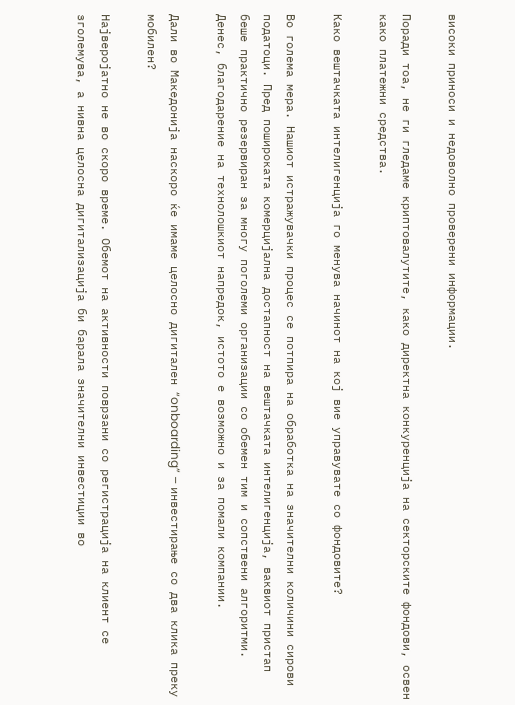високи приноси и недоволно проверени информации.

Поради тоа, не ги гледаме криптовалутите, како директна конкуренција на секторските фондови, освен како платежни средства.

Како вештачката интелигенција го менува начинот на кој вие управувате со фондовите?

Во голема мера. Нашиот истражувачки процес се потпира на обработка на значителни количини сирови податоци. Пред пошироката комерцијална достапност на вештачката интелигенција, ваквиот пристап беше практично резервиран за многу поголеми организации со обемен тим и сопствени алгоритми. Денес, благодарение на технолошкиот напредок, истото е возможно и за помали компании.

Дали во Македонија наскоро ќе имаме целосно дигитален “onboarding” – инвестирање со два клика преку мобилен?

Најверојатно не во скоро време. Обемот на активности поврзани со регистрација на клиент се зголемува, а нивна целосна дигитализација би барала значителни инвестиции во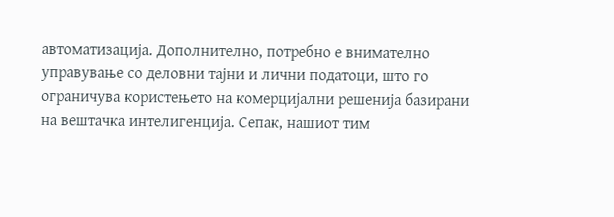автоматизација. Дополнително, потребно е внимателно управување со деловни тајни и лични податоци, што го ограничува користењето на комерцијални решенија базирани на вештачка интелигенција. Сепак, нашиот тим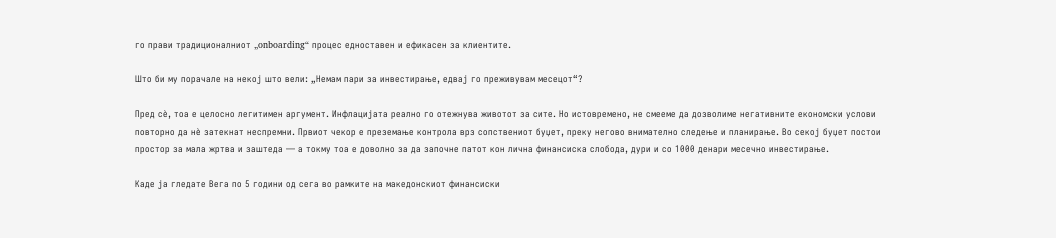го прави традиционалниот „onboarding“ процес едноставен и ефикасен за клиентите.

Што би му порачале на некој што вели: „Немам пари за инвестирање, едвај го преживувам месецот“?

Пред сè, тоа е целосно легитимен аргумент. Инфлацијата реално го отежнува животот за сите. Но истовремено, не смееме да дозволиме негативните економски услови повторно да нè затекнат неспремни. Првиот чекор е преземање контрола врз сопствениот буџет, преку негово внимателно следење и планирање. Во секој буџет постои простор за мала жртва и заштеда — а токму тоа е доволно за да започне патот кон лична финансиска слобода, дури и со 1000 денари месечно инвестирање.

Каде ја гледате Вега по 5 години од сега во рамките на македонскиот финансиски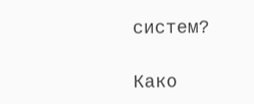систем?

Како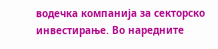водечка компанија за секторско инвестирање. Во наредните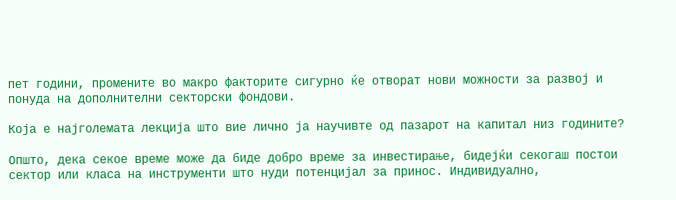пет години, промените во макро факторите сигурно ќе отворат нови можности за развој и понуда на дополнителни секторски фондови.

Која е најголемата лекција што вие лично ја научивте од пазарот на капитал низ годините?

Општо, дека секое време може да биде добро време за инвестирање, бидејќи секогаш постои сектор или класа на инструменти што нуди потенцијал за принос. Индивидуално,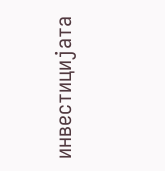инвестицијата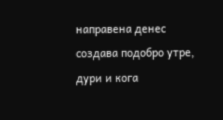направена денес создава подобро утре, дури и кога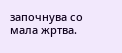започнува со мала жртва.